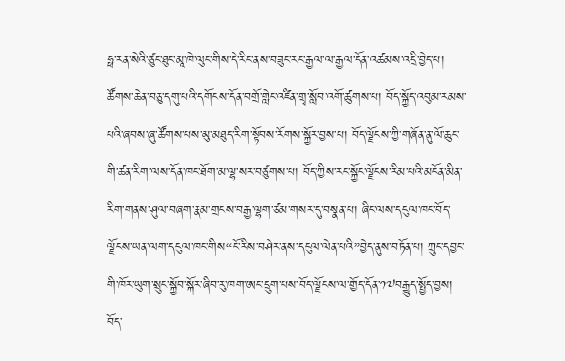ཧྥ་རན་སེའི་ཙུང་ཐུང་མཱ་ཁེ་ལུང་གིས་དེ་རིང་ནས་བཟུང་རང་རྒྱལ་ལ་རྒྱལ་དོན་འཚམས་འདྲི་བྱེད་པ། ཚོགས་ཆེན་བཅུ་དགུ་པའི་དགོངས་དོན་བགྲོ་གླེང་འཛིན་གྲྭ་སློབ་འགོ་ཚུགས་པ། བོད་སྐྱོད་འབུམ་རམས་པའི་ཞབས་ཞུ་ཚོགས་པས་མུ་མཐུད་རིག་སྟོབས་རོགས་སྐྱོར་བྱས་པ། བོད་ལྗོངས་ཀྱི་གཞོན་ནུ་ལོ་ཆུང་གི་ཚན་རིག་ལས་དོན་ཁང་ཐོག་མ་ལྷ་སར་བཙུགས་པ། བོད་ཀྱིས་རང་སྐྱོང་ལྗོངས་རིམ་པའི་མངོན་མིན་རིག་གནས་ཤུལ་བཞག་རྣམ་གྲངས་བརྒྱ་ལྷག་ཙམ་གསར་དུ་བསྣན་པ། ཞིང་ལས་དངུལ་ཁང་བོད་ལྗོངས་ཡན་ལག་དངུལ་ཁང་གིས“ངོ་རིས་བཤེར་ནས་དངུལ་ལེན་པའི”བྱེད་ནུས་བཏོན་པ། ཀྲུང་དབྱང་གི་ཁོར་ཡུག་སྲུང་སྐྱོབ་སྐོར་ཞིབ་རུ་ཁག་ཨང་དྲུག་པས་བོད་ལྗོངས་ལ་གྱོད་དོན་༡༧བརྒྱུད་སྤྱོད་བྱས། བོད་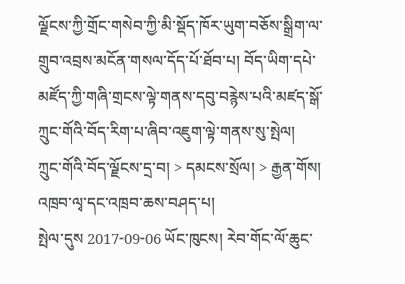ལྗོངས་ཀྱི་གྲོང་གསེབ་ཀྱི་མི་སྡོད་ཁོར་ཡུག་བཅོས་སྒྲིག་ལ་གྲུབ་འབྲས་མངོན་གསལ་དོད་པོ་ཐོབ་པ། བོད་ཡིག་དཔེ་མཛོད་ཀྱི་གཞི་གྲངས་ལྟེ་གནས་དབུ་བརྙེས་པའི་མཛད་སྒོ་ཀྲུང་གོའི་བོད་རིག་པ་ཞིབ་འཇུག་ལྟེ་གནས་སུ་སྤེལ།
ཀྲུང་གོའི་བོད་ལྗོངས་དྲ་བ། > དམངས་སྲོལ། > རྒྱན་གོས།
འཁྲབ་ལྭ་དང་འཁྲབ་ཆས་བཤད་པ།
སྤེལ་དུས 2017-09-06 ཡོང་ཁུངས། རེབ་གོང་ལོ་ཆུང་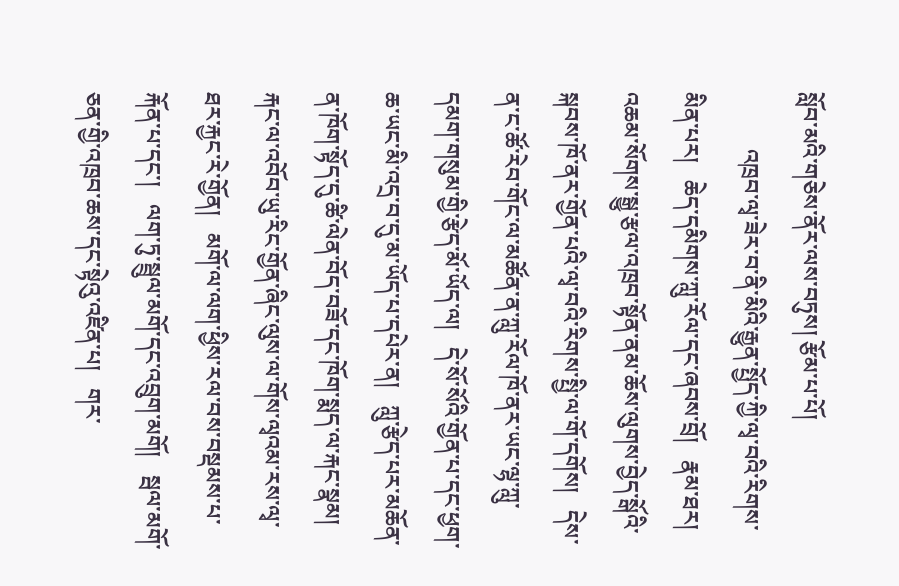སློབ་མའི་གཅེས་ནོར་ལས་བཏུས། རྩོམ་པ་པོ།
          འཁྲབ་ལྭ་ཟེར་བ་ནི་མིའི་རྒྱུན་སྤྱོད་ཀྱི་ལྭ་བའི་རིགས་མིན་པར།   ཆེད་དམིགས་ཀླུ་རོལ་དང་ཞབས་བྲོ།   རྣམ་ཐར།   འཆམ་སོགས་སྒྱུ་རྩལ་འཁྲབ་སྟོན་ནམ་ཆོས་ལུགས་བྱེད་སྒོའི་སྐབས་ཁོ་ནར་གྱོན་པའི་ལྭ་བའི་རིགས་སྤྱི་ལ་གོ་དགོས།   དེས་ན་ང་ཚོ་རེབ་གོང་ལ་མཚོན་ན་ཀླུ་རོལ་ཁོ་ནར་ཡང་ལྷ་ཀླུ་དམག་གསུམ་གྱི་རྩེད་མོ་ཡོད་ལ།   དེ་སོ་སོའི་གྱོན་པ་དང་ཕྱག་ཆ་ཡང་མི་འདྲ་བ་དུ་མ་ཡོད་པ་དཔེར་ན།   ཀླུ་རྩེད་པར་མཆོན་ན་ཁོག་སྟོད་དུ་ཚི་ལེན་བོད་བཟོ་དང་ཁོག་སྨད་ལ་རྐང་སྣམ།   རྐང་ལ་འབོབ་ཡུ་རིང་གྱོན་ཞིང་ལུས་ལ་གོས་ལྭའམ་རས་ལྭ་ཐར་རྐྱང་རེ་གྱོན།   མགོ་ལ་ལག་ཕྱིས་རལ་བས་བསྡམས་པ་རྐོན་པ་དང་།   ལག་ཏུ་སྦྲུལ་མགོ་དང་འབྲུག་མགོ།   སྦལ་མགོ་ཅན་གྱི་འཁྲབ་ཆས་དང་སྟེའུ་འཛིན་པ།   གར་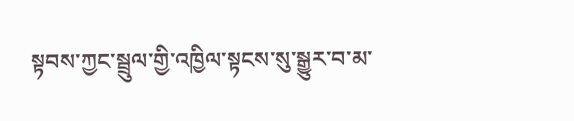སྟབས་ཀྱང་སྦྲུལ་གྱི་འཁྱིལ་སྟངས་སུ་སྒྱུར་བ་མ་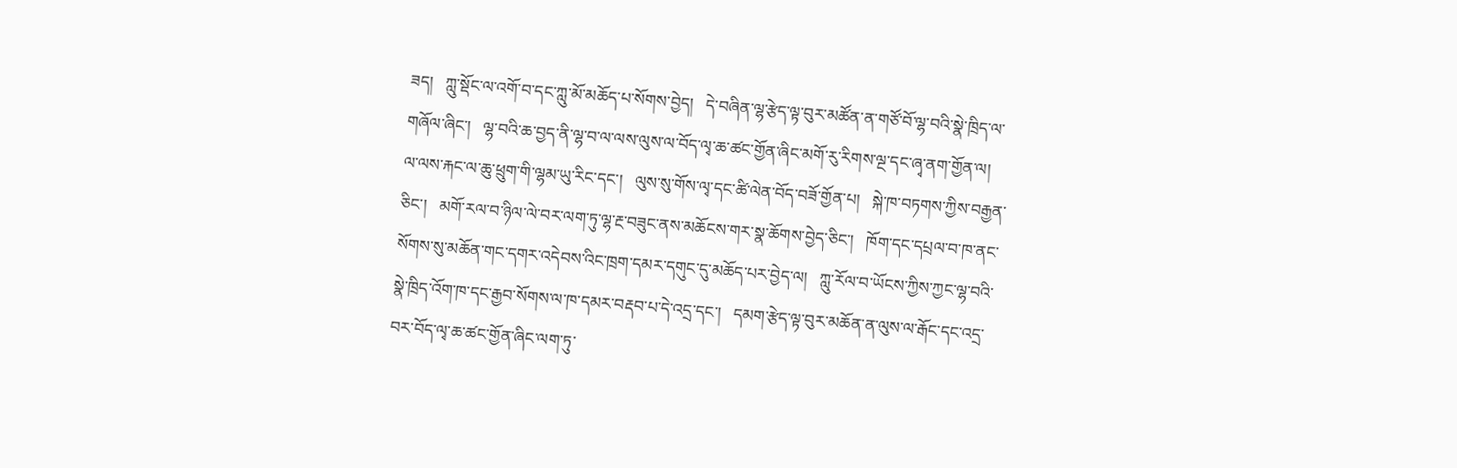ཟད།   ཀླུ་སྡོང་ལ་འགོ་བ་དང་ཀླུ་མོ་མཆོད་པ་སོགས་བྱེད།   དེ་བཞིན་ལྷ་རྩེད་ལྟ་བུར་མཚོན་ན་གཙོ་བོ་ལྷ་བའི་སྣེ་ཁྲིད་ལ་གཞོལ་ཞིང་།   ལྷ་བའི་ཆ་བྱད་ནི་ལྷ་བ་ལ་ལས་ལུས་ལ་བོད་ལྭ་ཆ་ཚང་གྱོན་ཞིང་མགོ་རུ་རིགས་ལྔ་དང་ཞྭ་ནག་གྱོན་ལ།   ལ་ལས་རྐང་ལ་ཆུ་ཕྲུག་གི་ལྷམ་ཡུ་རིང་དང་།   ལུས་སུ་གོས་ལྭ་དང་ཚི་ལེན་བོད་བཟོ་གྱོན་པ།   སྐེ་ཁ་བཏགས་ཀྱིས་བརྒྱན་ཅིང་།   མགོ་རལ་བ་ཉིལ་ལེ་བར་ལག་ཏུ་ལྷ་རྔ་བཟུང་ནས་མཆོངས་གར་སྣ་ཆོགས་བྱེད་ཅིང་།   ཁོག་དང་དཔྲལ་བ་ཁ་ནང་སོགས་སུ་མཆོན་གང་དགར་འདེབས་འིང་ཁྲག་དམར་དགུང་དུ་མཆོད་པར་བྱེད་ལ།   ཀླུ་རོལ་བ་ཡོངས་ཀྱིས་ཀྱང་ལྷ་བའི་སྣེ་ཁྲིད་འོག་ཁ་དང་རྒྱབ་སོགས་ལ་ཁ་དམར་བརྡབ་པ་དེ་འདྲ་དང་།   དམག་རྩེད་ལྟ་བུར་མཆོན་ན་ལུས་ལ་རྒོང་དང་འདྲ་བར་བོད་ལྭ་ཆ་ཚང་གྱོན་ཞིང་ལག་ཏུ་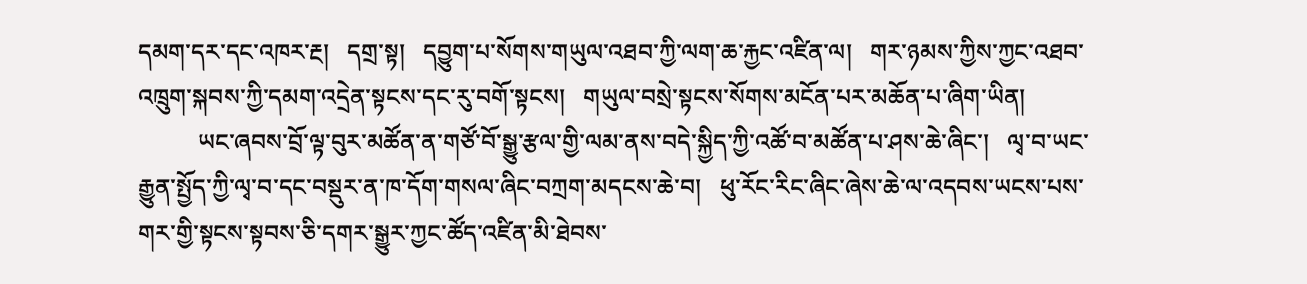དམག་དར་དང་འཁར་རྔ།   དགྲ་སྟ།   དབྱུག་པ་སོགས་གཡུལ་འཐབ་ཀྱི་ལག་ཆ་རྐྱང་འཛིན་ལ།   གར་ཉམས་ཀྱིས་ཀྱང་འཐབ་འཁྲུག་སྐབས་ཀྱི་དམག་འདྲེན་སྟངས་དང་རུ་བགོ་སྟངས།   གཡུལ་བསྲེ་སྟངས་སོགས་མངོན་པར་མཆོན་པ་ཞིག་ཡིན།
          ཡང་ཞབས་བྲོ་ལྟ་བུར་མཚོན་ན་གཙོ་བོ་སྒྱུ་རྩལ་གྱི་ལམ་ནས་བདེ་སྐྱིད་ཀྱི་འཚོ་བ་མཚོན་པ་ཤས་ཆེ་ཞིང་།   ལྭ་བ་ཡང་རྒྱུན་སྤྱོད་ཀྱི་ལྭ་བ་དང་བསྡུར་ན་ཁ་དོག་གསལ་ཞིང་བཀྲག་མདངས་ཆེ་བ།   ཕུ་རོང་རིང་ཞིང་ཞེས་ཆེ་ལ་འདབས་ཡངས་པས་གར་གྱི་སྟངས་སྟབས་ཅི་དགར་སྒྱུར་ཀྱང་ཚོད་འཛིན་མི་ཐེབས་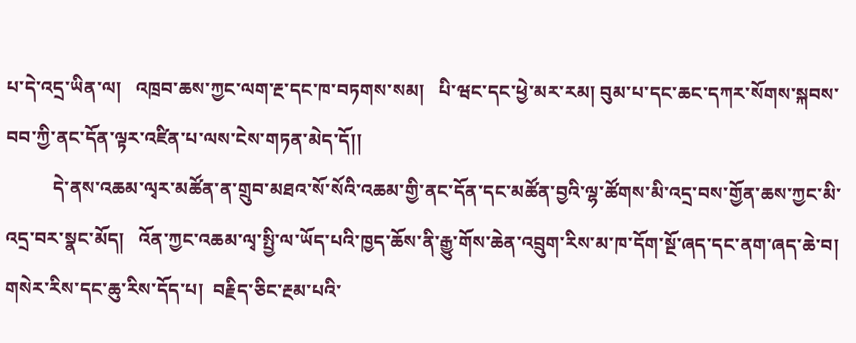པ་དེ་འདྲ་ཡིན་ལ།   འཁྲབ་ཆས་ཀྱང་ལག་རྔ་དང་ཁ་བཏགས་སམ།   པི་ཝང་དང་ཕྱེ་མར་རམ། བུམ་པ་དང་ཆང་དཀར་སོགས་སྐབས་བབ་ཀྱི་ནང་དོན་ལྟར་འཛིན་པ་ལས་ངེས་གཏན་མེད་དོ།།
          དེ་ནས་འཆམ་ལྭར་མཚོན་ན་གྲུབ་མཐའ་སོ་སོའི་འཆམ་གྱི་ནང་དོན་དང་མཚོན་བྱའི་ལྷ་ཚོགས་མི་འདྲ་བས་གྱོན་ཆས་ཀྱང་མི་འདྲ་བར་སྣང་མོད།   འོན་ཀྱང་འཆམ་ལྭ་སྤྱི་ལ་ཡོད་པའི་ཁྱད་ཆོས་ནི་རྒྱུ་གོས་ཆེན་འབྲུག་རིས་མ་ཁ་དོག་སྔོ་ཞད་དང་ནག་ཞད་ཆེ་བ།  གསེར་རིས་དང་ཆུ་རིས་དོད་པ།  བརྗིད་ཅིང་རྔམ་པའི་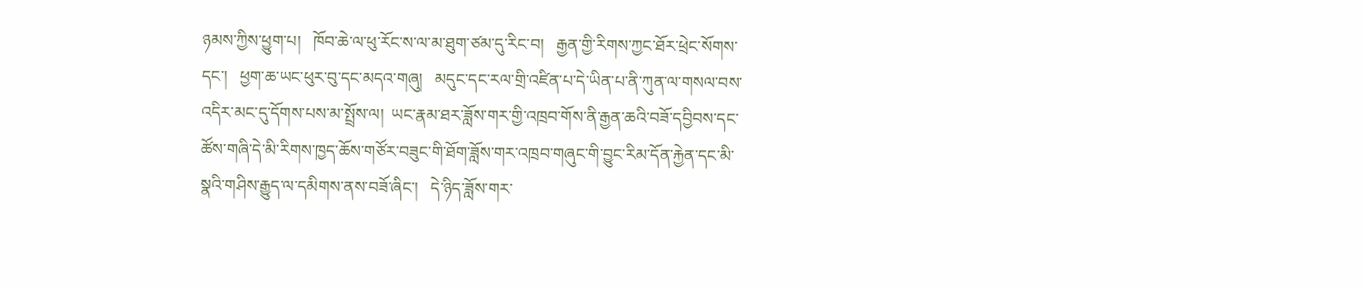ཉམས་ཀྱིས་ཕྱུག་པ།   ཁོབ་ཆེ་ལ་ཕུ་རོང་ས་ལ་མ་ཐུག་ཙམ་དུ་རིང་བ།   རྒྱན་གྱི་རིགས་ཀྱང་ཐོར་ཕྲེང་སོགས་དང་།   ཕྱག་ཆ་ཡང་ཕུར་བུ་དང་མདའ་གཞུ།   མདུང་དང་རལ་གྲི་འཛིན་པ་དེ་ཡིན་པ་ནི་ཀུན་ལ་གསལ་བས་འདིར་མང་དུ་དོགས་པས་མ་སྤྲོས་ལ།  ཡང་རྣམ་ཐར་ཟློས་གར་གྱི་འཁྲབ་གོས་ནི་རྒྱན་ཆའི་བཟོ་དབྱིབས་དང་ཚོས་གཞི་དེ་མི་རིགས་ཁྱད་ཆོས་གཙོར་བཟུང་གི་ཐོག་ཟློས་གར་འཁྲབ་གཞུང་གི་བྱུང་རིམ་དོན་རྐྱེན་དང་མི་སྣའི་གཤིས་རྒྱུད་ལ་དམིགས་ནས་བཟོ་ཞིང་།   དེ་ཉིད་ཟློས་གར་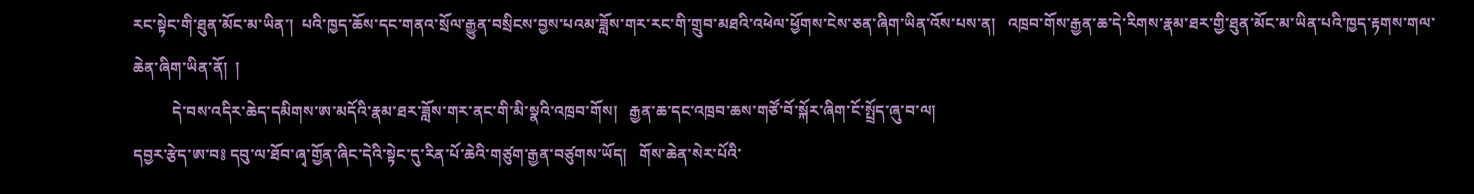རང་སྟེང་གི་ཐུན་མོང་མ་ཡིན་།  པའི་ཁྱད་ཆོས་དང་གནའ་སྲོལ་རྒྱུན་བསྲིངས་བྱས་པའམ་ཟློས་གར་རང་གི་གྲུབ་མཐའི་འཕེལ་ཕྱོགས་ངེས་ཅན་ཞིག་ཡིན་འོས་པས་ན།   འཁྲབ་གོས་རྒྱན་ཆ་དེ་རིགས་རྣམ་ཐར་གྱི་ཐུན་མོང་མ་ཡིན་པའི་ཁྱད་རྟགས་གལ་ཆེན་ཞིག་ཡིན་ནོ།  །
          དེ་བས་འདིར་ཆེད་དམིགས་ཨ་མདོའི་རྣམ་ཐར་ཟློས་གར་ནང་གི་མི་སྣའི་འཁྲབ་གོས།   རྒྱན་ཆ་དང་འཁྲབ་ཆས་གཙོ་བོ་སྐོར་ཞིག་ངོ་སྤྲོད་ཞུ་བ་ལ།
དབྱར་རྩེད་ཨ་བ༔ དབུ་ལ་ཐོབ་ཞྭ་གྱོན་ཞིང་དེའི་སྟེང་དུ་རིན་པོ་ཆེའི་གཙུག་རྒྱན་བཙུགས་ཡོད།   གོས་ཆེན་སེར་པོའི་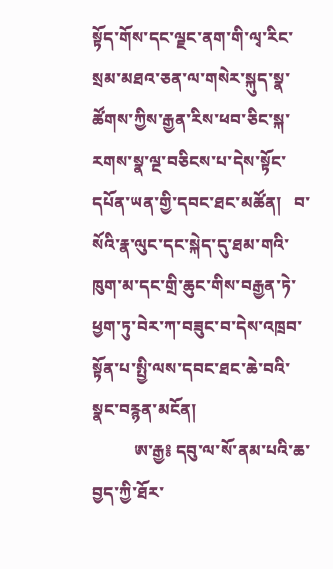སྟོད་གོས་དང་ལྗང་ནག་གི་ལྭ་རིང་སྲམ་མཐའ་ཅན་ལ་གསེར་སྐུད་སྣ་ཚོགས་ཀྱིས་རྒྱན་རིས་ཕབ་ཅིང་སྐ་རགས་སྣ་ལྔ་བཅིངས་པ་དེས་སྟོང་དཔོན་ཡན་གྱི་དབང་ཐང་མཚོན།   བ་སོའི་རྣ་ལུང་དང་སྐེད་དུ་ཐམ་གའི་ཁུག་མ་དང་གྲི་ཆུང་གིས་བརྒྱན་ཏེ་ཕྱག་ཏུ་བེར་ཀ་བཟུང་བ་དེས་འཁྲབ་སྟོན་པ་སྤྱི་ལས་དབང་ཐང་ཆེ་བའི་སྣང་བརྙན་མངོན།
          ཨ་རྒྱ༔ དབུ་ལ་སོ་ནམ་པའི་ཆ་བྱད་ཀྱི་ཐོར་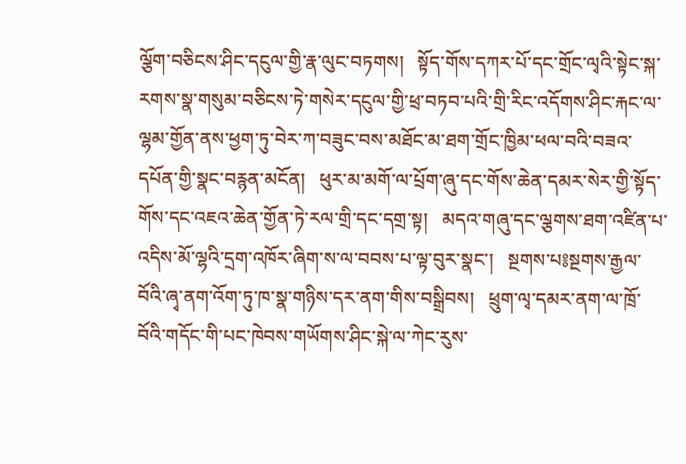ལྕོག་བཅིངས་ཤིང་དངུལ་གྱི་རྣ་ལུང་བཏགས།   སྟོད་གོས་དཀར་པོ་དང་གྲོང་ལྭའི་སྟེང་སྐ་རགས་སྣ་གསུམ་བཅིངས་ཏེ་གསེར་དངུལ་གྱི་ཕྲ་བཏབ་པའི་གྲི་རིང་འདོགས་ཤིང་རྐང་ལ་ལྷམ་གྱོན་ནས་ཕྱག་ཏུ་བེར་ཀ་བཟུང་བས་མཐོང་མ་ཐག་གྲོང་ཁྱིམ་ཕལ་བའི་བཟའ་དཔོན་གྱི་སྣང་བརྙན་མངོན།   ཕུར་མ་མགོ་ལ་པྲོག་ཞུ་དང་གོས་ཆེན་དམར་སེར་གྱི་སྟོད་གོས་དང་འཇའ་ཆེན་གྱོན་ཏེ་རལ་གྲི་དང་དགྲ་སྟ།   མདའ་གཞུ་དང་ལྕགས་ཐག་འཛིན་པ་འདིས་མོ་ལྷའི་དྲག་འཁོར་ཞིག་ས་ལ་བབས་པ་ལྟ་བུར་སྣང་།   སྔགས་པ༔སྔགས་རྒྱལ་བོའི་ཞྭ་ནག་འོག་ཏུ་ཁ་སྣ་གཉིས་དར་ནག་གིས་བསྒྲིབས།   ཕྲུག་ལྭ་དམར་ནག་ལ་ཁྲོ་བོའི་གདོང་གི་པང་ཁེབས་གཡོགས་ཤིང་སྐེ་ལ་ཀེང་རུས་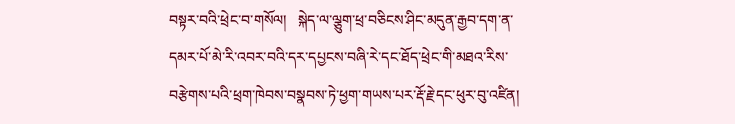བསྟར་བའི་ཕྲེང་བ་གསོལ།   སྐེད་ལ་ལྕུག་ཕྲ་བཅིངས་ཤིང་མདུན་རྒྱབ་དག་ན་དམར་པོ་མེ་རི་འབར་བའི་དར་དཔྱངས་བཞི་རེ་དང་ཐོད་ཕྲེང་གི་མཐའ་རིས་བརྩེགས་པའི་ཕྲག་ཁེབས་བསྣབས་ཏེ་ཕྱག་གཡས་པར་རྡོ་རྗེ་དང་ཕུར་བུ་འཛིན།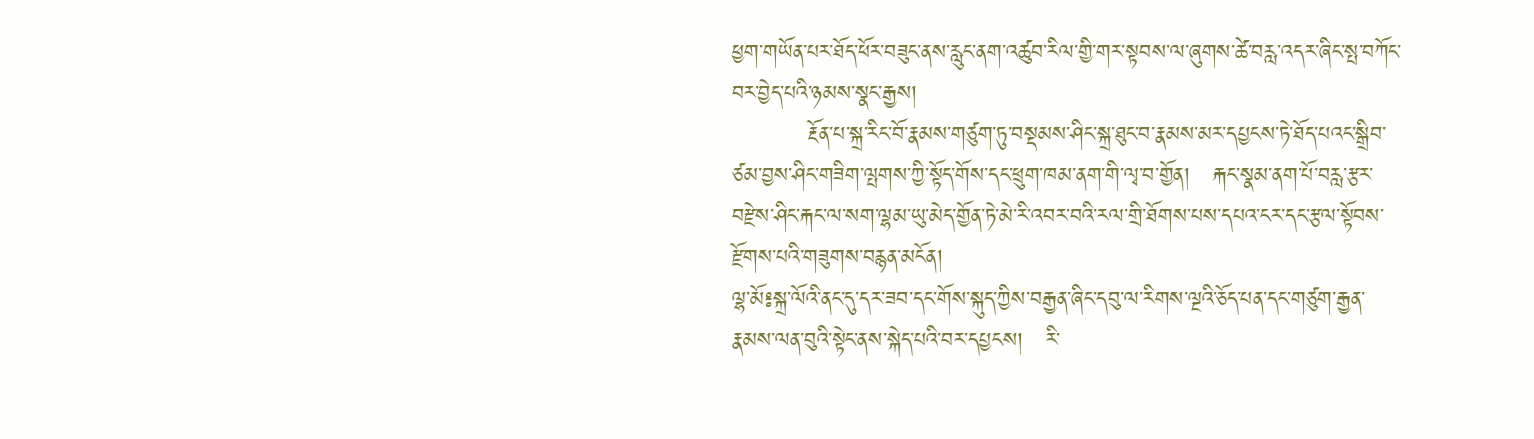ཕྱག་གཡོན་པར་ཐོད་ཕོར་བཟུང་ནས་རླུང་ནག་འཚུབ་རིལ་གྱི་གར་སྟབས་ལ་ཞུགས་ཚེ་བརླ་འདར་ཞིང་སྤ་བཀོང་བར་བྱེད་པའི་ཉམས་སྣང་རྒྱས།
          རྔོན་པ་སྐྲ་རིང་བོ་རྣམས་གཙུག་ཏུ་བསྡམས་ཤིང་སྐྲ་ཐུང་བ་རྣམས་མར་དཔྱངས་ཏེ་ཐོད་པའང་སྒྲིབ་ཙམ་བྱས་ཤིང་གཟིག་ལྤགས་ཀྱི་སྟོད་གོས་དང་ཕྲུག་ཁམ་ནག་གི་ལྭ་བ་གྱོན།   རྐང་སྣམ་ནག་པོ་བརླ་རྩར་བརྫེས་ཤིང་རྐང་ལ་སག་ལྷམ་ཡུ་མེད་གྱོན་ཏེ་མེ་རི་འབར་བའི་རལ་གྲི་ཐོགས་པས་དཔའ་ངར་དང་རྩལ་སྟོབས་རྫོགས་པའི་གཟུགས་བརྙན་མངོན།
ལྷ་མོ༔སྐྲ་ལོའི་ནང་དུ་དར་ཟབ་དང་གོས་སྐུད་ཀྱིས་བརྒྱན་ཞིང་དབུ་ལ་རིགས་ལྔའི་ཅོད་པན་དང་གཙུག་རྒྱན་རྣམས་ལན་བུའི་སྟེང་ནས་སྐེད་པའི་བར་དཔྱངས།   རི་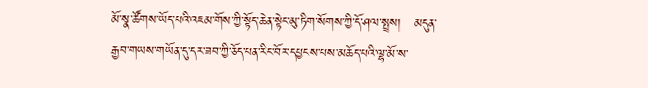མོ་སྣ་ཚོགས་ཡོད་པའི་འཇམ་གོས་ཀྱི་སྟོད་ཆེན་སྟེང་མུ་ཏིག་སོགས་ཀྱི་དོ་ཤལ་སྤྲས།   མདུན་རྒྱབ་གཡས་གཡོན་དུ་དར་ཟབ་ཀྱི་ཅོད་པན་རིང་བོར་དཔྱངས་པས་མཆོད་པའི་ལྷ་མོ་ས་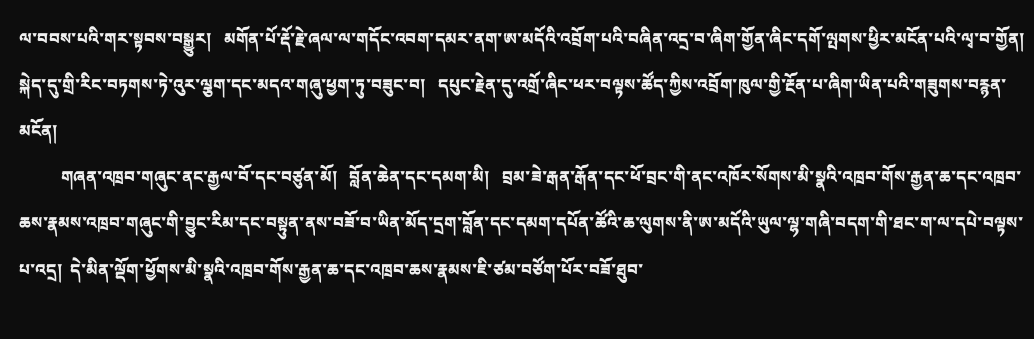ལ་བབས་པའི་གར་སྟབས་བསྒྱུར།   མགོན་པོ་རྡོ་རྗེ་ཞལ་ལ་གདོང་འབག་དམར་ནག་ཨ་མདོའི་འབྲོག་པའི་བཞིན་འདྲ་བ་ཞིག་གྱོན་ཞིང་དགོ་ལྤགས་ཕྱིར་མངོན་པའི་ལྭ་བ་གྱོན།   སྐེད་དུ་གྲི་རིང་བཏགས་ཏེ་འུར་ལྕག་དང་མདའ་གཞུ་ཕྱག་ཏུ་བཟུང་བ།   དཔུང་རྗེན་དུ་འགྲོ་ཞིང་ཕར་བལྟས་ཚོད་ཀྱིས་འབྲོག་ཁུལ་གྱི་རྔོན་པ་ཞིག་ཡིན་པའི་གཟུགས་བརྙན་མངོན།
          གཞན་འཁྲབ་གཞུང་ནང་རྒྱལ་བོ་དང་བཙུན་མོ།   བློན་ཆེན་དང་དམག་མི།   བྲམ་ཟེ་རྒན་རྒོན་དང་ཕོ་བྲང་གི་ནང་འཁོར་སོགས་མི་སྣའི་འཁྲབ་གོས་རྒྱན་ཆ་དང་འཁྲབ་ཆས་རྣམས་འཁྲབ་གཞུང་གི་བྱུང་རིམ་དང་བསྟུན་ནས་བཟོ་བ་ཡིན་མོད་དྲག་བློན་དང་དམག་དཔོན་ཚོའི་ཆ་ལུགས་ནི་ཨ་མདོའི་ཡུལ་ལྷ་གཞི་བདག་གི་ཐང་ག་ལ་དཔེ་བལྟས་པ་འདྲ།  དེ་མིན་ལྡོག་ཕྱོགས་མི་སྣའི་འཁྲབ་གོས་རྒྱན་ཆ་དང་འཁྲབ་ཆས་རྣམས་ཇི་ཙམ་བཙོག་པོར་བཟོ་ཐུབ་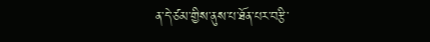ན་དེ་ཙམ་གྱིས་ནུས་པ་ཐོན་པར་བརྩི་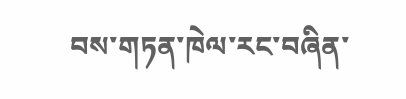བས་གཏན་ཁེལ་རང་བཞིན་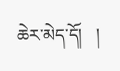ཆེར་མེད་དོ།   །